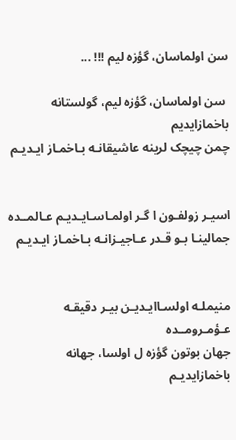سن اولماسان، گؤزه لیم !!! ...

 سن اولماسان، گؤزه لیم، گولستانه باخمازایدیم
چمن چیچک لرینه عاشیقانـه بـاخمـاز ایـدیـم


اسیـر زولفـون ا گـر اولمـاسـایـدیـم عـالمــده
جمالینـا بـو قـدر عـاجیـزانـه بـاخمـاز ایـدیـم


منیملـه اولسـاایـدیـن بیـر دقیقـه عـؤمـرومــده
جهان بوتون گؤزه ل اولسا، جهانه باخمازایدیـم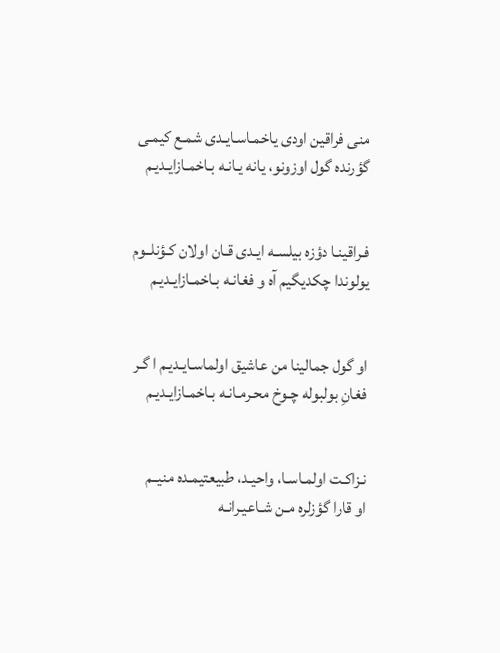منی فراقین اودی یاخمـاسـایـدی شمـع کیمـی
گؤرنده گول اوزونو، یانه یـانـه بـاخمـازایـدیـم


فـراقینـا دؤزه بیلسـه ایـدی قـان اولان کـؤنلــوم
یولوندا چکدیگیم آه و فغانـه بـاخمـازایـدیـم


او گول جمالینا من عاشیق اولماسـایـدیـم ا گـر
فغانِ بولبوله چـوخ محـرمـانـه بـاخمـازایـدیـم


نـزاکـت اولمـاسـا، واحیـد، طبیعتیمـده منیــم
او قارا گؤزلره مـن شـاعیـرانـه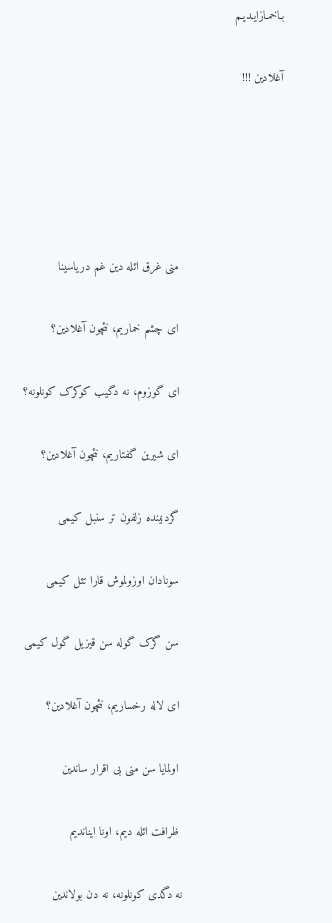بـاخمـازایـدیـم

آغلادین !!!





                              منی غرق ائله دین غم دریاسینا

                              ای چشم خماریم، نئچون آغلادین؟

                              ای گوزوم، نه دگیب کوکرک کونلونه؟

                              ای شیرین گفتاریم، نئچون آغلادین؟

                              گردنینده زلفون تر سنبل کیمی

                              سونادان اوزولموش قارا تئل کیمی

                              سن گرک گوله سن قیزیل گول کیمی

                              ای لاله رخساریم، نئچون آغلادین؟

                              اولمایا سن منی بی اقرار ساندین

                              ظرافت ائله دیم، اونا ایناندیم

                             نه دگدی کونلونه، نه دن بولاندین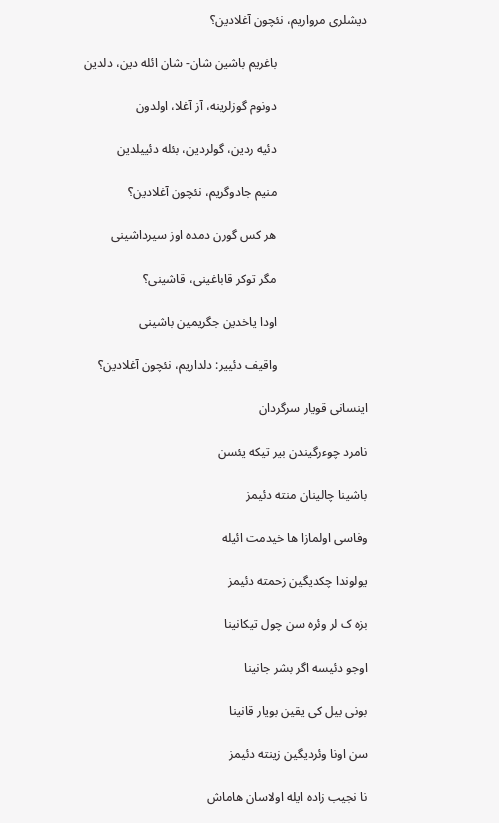دیشلری مرواریم، نئچون آغلادین؟

                             باغریم باشین شان- شان ائله دین، دلدین

                             دونوم گوزلرینه، آز آغلا، اولدون

                             دئیه ردین، گولردین، بئله دئییلدین

                             منیم جادوگریم، نئچون آغلادین؟

                             هر کس گورن دمده اوز سیرداشینی

                             مگر توکر قاباغینی، قاشینی؟

                             اودا یاخدین جگریمین باشینی

                             واقیف دئییر: دلداریم، نئچون آغلادین؟

اینسانی قویار سرگردان

نامرد چوءرگیندن بیر تیکه یئسن

باشینا چالینان منته دئیمز

وفاسی اولمازا ها خیدمت ائیله

یولوندا چکدیگین زحمته دئیمز

بزه ک لر وئره سن چول تیکانینا

اوجو دئیسه اگر بشر جانینا

بونی بیل کی یقین بویار قانینا

سن اونا وئردیگین زینته دئیمز

نا نجیب زاده ایله اولاسان هاماش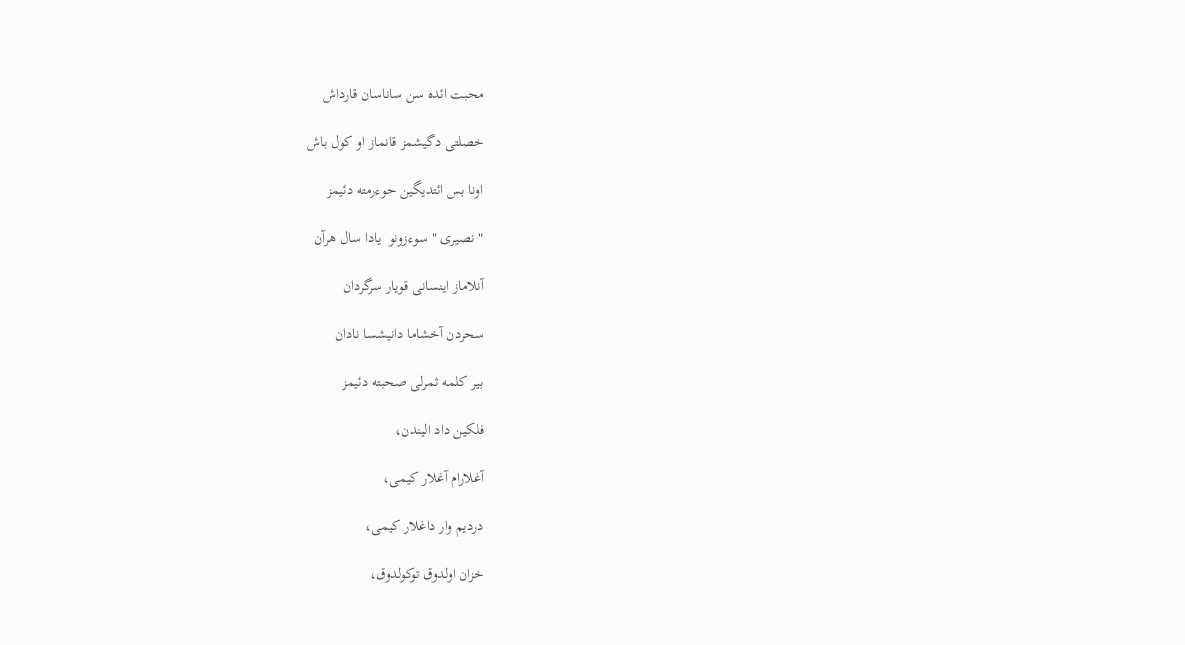محبت ائده سن ساناسان قارداش

خصلتی دگیشمز قانماز او کول باش

اونا بس ائتدیگین حوءرمته دئیمز

" نصیری " سوءزونو  یادا سال هرآن

آنلاماز اینسانی قویار سرگردان

سحردن آخشاما دانیشسا نادان

بیر کلمه ثمرلی صحبته دئیمز

فلکین داد الیندن،

آغلارام آغلار کیمی،

دردیم وار داغلار کیمی،

خزان اولدوق توکولدوق،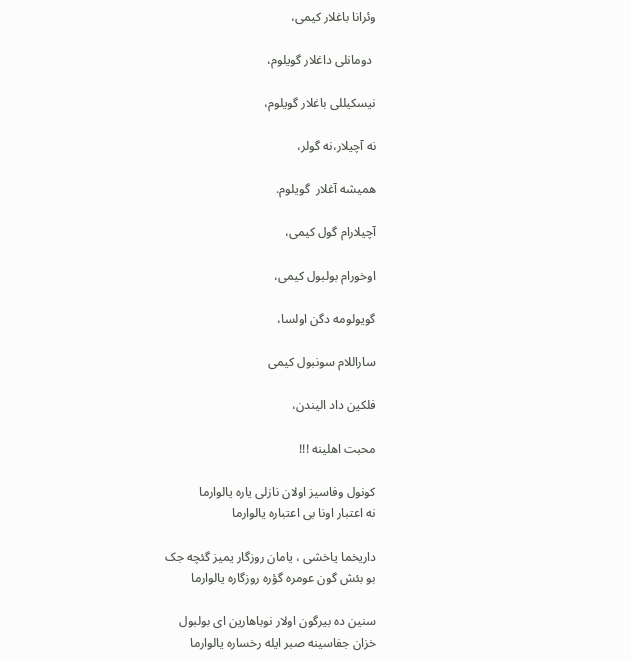وئرانا باغلار کیمی،

 دومانلی داغلار گویلوم،

نیسکیللی باغلار گویلوم،

نه آچیلار،نه گولر،

همیشه آغلار  گویلوم.

آچیلارام گول کیمی،

اوخورام بولبول کیمی،

گویولومه دگن اولسا،

ساراللام سونبول کیمی

فلکین داد الیندن،

محبت اهلینه !!!

کونول وفاسیز اولان نازلی یاره یالوارما
نه اعتبار اونا بی اعتباره یالوارما

داریخما یاخشی ، یامان روزگار یمیز گئچه جک
بو بئش گون عومره گؤره روزگاره یالوارما

سنین ده بیرگون اولار نوباهارین ای بولبول
خزان جفاسینه صبر ایله رخساره یالوارما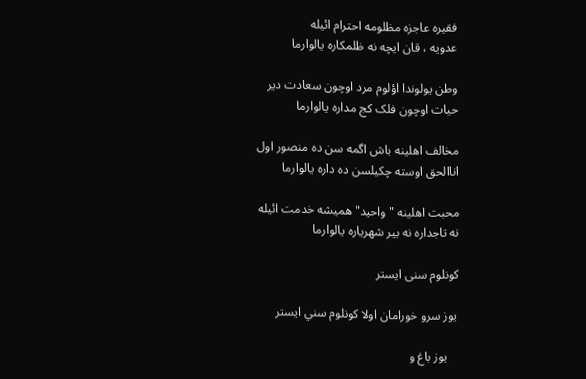فقیره عاجزه مظلومه احترام ائیله
عدویه ، قان ایچه نه ظلمکاره یالوارما

وطن یولوندا اؤلوم مرد اوچون سعادت دیر
حیات اوچون فلک کج مداره یالوارما

مخالف اهلینه باش اگمه سن ده منصور اول
اناالحق اوسته چکیلسن ده داره یالوارما

محبت اهلینه "واحید" همیشه خدمت ائیله
نه تاجداره نه بیر شهریاره یالوارما

کونلوم سنی ایستر

 يوز سرو خورامان اولا كونلوم سني ايستر

    يوز باغ و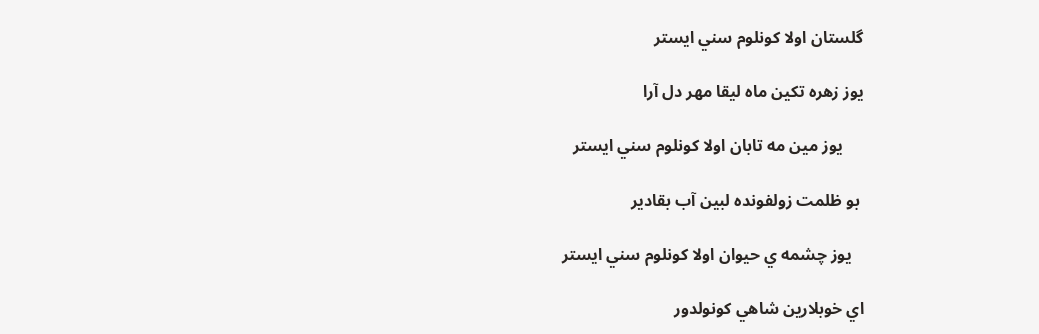گلستان اولا كونلوم سني ايستر

يوز زهره تكين ماه ليقا مهر دل آرا

     يوز مين مه تابان اولا كونلوم سني ايستر

 بو ظلمت زولفونده لبين آب بقادير

   يوز چشمه ي حيوان اولا كونلوم سني ايستر

اي خوبلارين شاهي كونولدور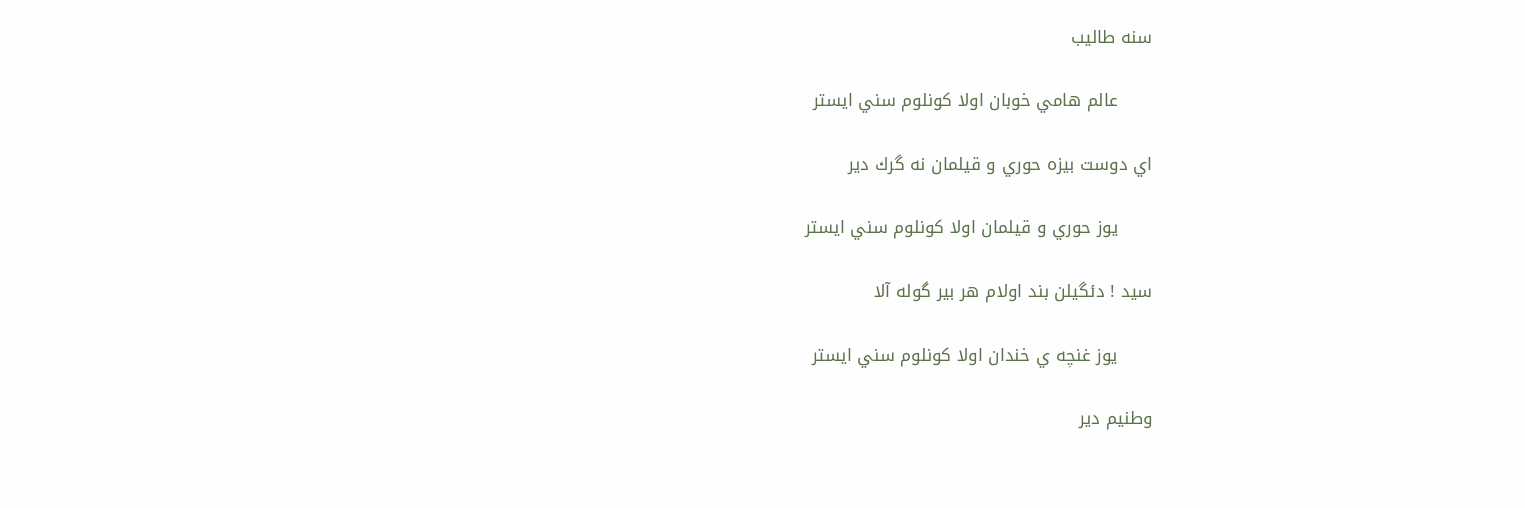سنه طاليب

      عالم هامي خوبان اولا كونلوم سني ايستر

اي دوست بيزه حوري و قيلمان نه گرك دير

      يوز حوري و قيلمان اولا كونلوم سني ايستر

سيد ! دئگيلن بند اولام هر بير گوله آلا

      يوز غنچه ي خندان اولا كونلوم سني ايستر

وطنیم دیر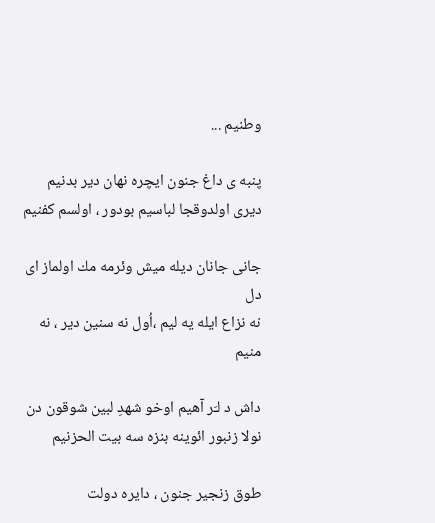وطنیم ...

پنبه ی داغ جنون ايچره نهان دير بدنيم
ديری اولدوقجا لباسيم بودور ، اولسم كفنيم

جانی جانان ديله ميش وئرمه مك اولماز ای دل
نه نزاع ايله يه ليم ،اُول نه سنين دير ، نه منيم

داش د لـَر آهيم اوخو شهدِ لبين شوقون دن
نولا زنبور ائوينه بنزه سه بيت الحزنيم

طوق زنجير جنون ، دايره دولت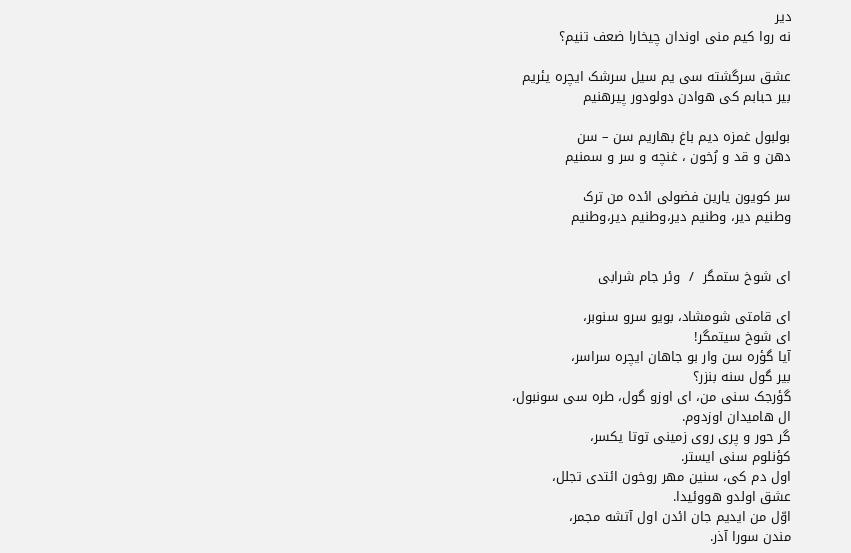دير
نه روا كيم منی اوندان چيخارا ضعف تنيم؟

عشق سرگشته سی يم سيل سرشک ايچره يئريم
بير حبابم كی هوادن دولودور پيرهنيم

بولبول غمزه ديم باغ بهاريم سن – سن
دهن و قد و رُخون ، غنچه و سر و سمنيم

سر كويون يارين فضولی ائده من ترک
وطنيم دير، وطنيم دير،وطنيم دير،وطنيم


ای شوخ ستمگر  /  وئر جام شرابی

ای قامتی شومشاد، بویو سرو سنوبر،
ای شوخ سیتمگر!
آیا گؤره سن وار بو جاهان ایچره سراسر،
بیر گول سنه بنزر؟
گؤرجک سنی من، ای اوزو گول، طره سی سونبول،
ال هامیدان اوزدوم.
گر حور و پری روی زمینی توتا یکسر،
کؤنلوم سنی ایستر.
اول دم کی، سنین مهر روخون ائتدی تجلل،
عشق اولدو هووئیدا.
اوّل من ایدیم جان ائدن اول آتشه مجمر،
مندن سورا آذر.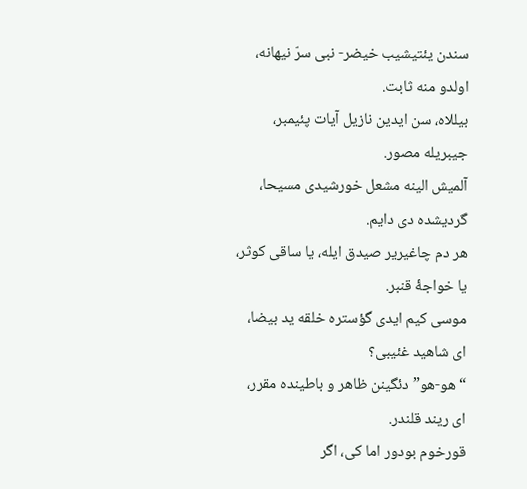سندن یئتیشیب خیضر- نبی سرّ نیهانه،
اولدو منه ثابت.
بیللاه، سن ایدین نازیل آیات پئیمبر،
جیبریله مصور.
آلمیش الینه مشعل خورشیدی مسیحا،
گردیشده دی دایم.
هر دم چاغیریر صیدق ایله، یا ساقی کوثر،
یا خواجۀ قنبر.
موسی کیم ایدی گؤستره خلقه ید بیضا،
ای شاهید غئیبی؟
“هو-هو” دئگینن ظاهر و باطینده مقرر،
ای ریند قلندر.
قورخوم بودور اما کی، اگر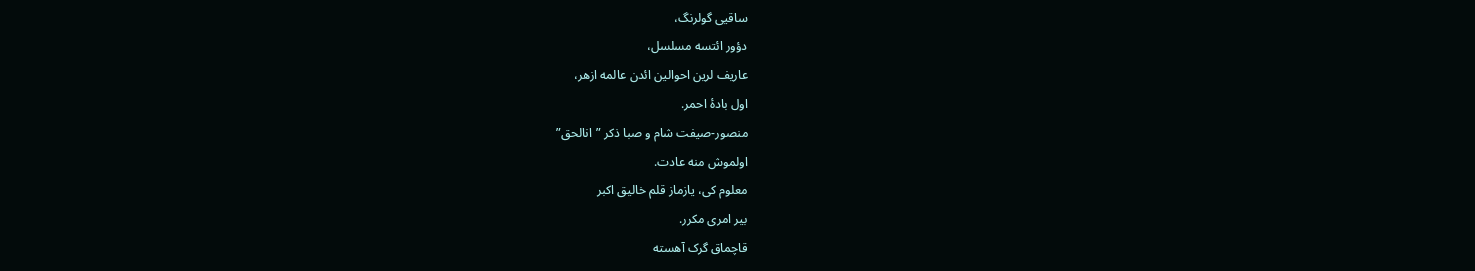ساقیی گولرنگ،
دؤور ائتسه مسلسل،
عاریف لرین احوالین ائدن عالمه ازهر،
اول بادۀ احمر.
منصور-صیفت شام و صبا ذکر ”انالحق”
اولموش منه عادت.
معلوم کی، یازماز قلم خالیق اکبر
بیر امری مکرر.
قاچماق گرک آهسته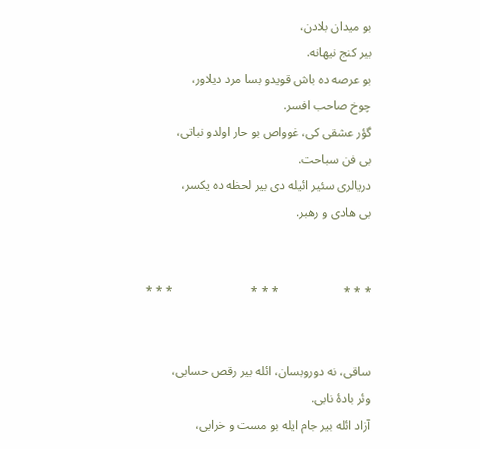بو میدان بلادن،
بیر کنج نیهانه.
بو عرصه ده باش قویدو بسا مرد دیلاور،
چوخ صاحب افسر.
گؤر عشقی کی، غوواص بو حار اولدو نباتی،
بی فن سباحت.
دریالری سئیر ائیله دی بیر لحظه ده یکسر،
بی هادی و رهبر.


* * *                     * * *                         * * *


ساقی، نه دوروبسان، ائله بیر رقص حسابی،
وئر بادۀ نابی.
آزاد ائله بیر جام ایله بو مست و خرابی،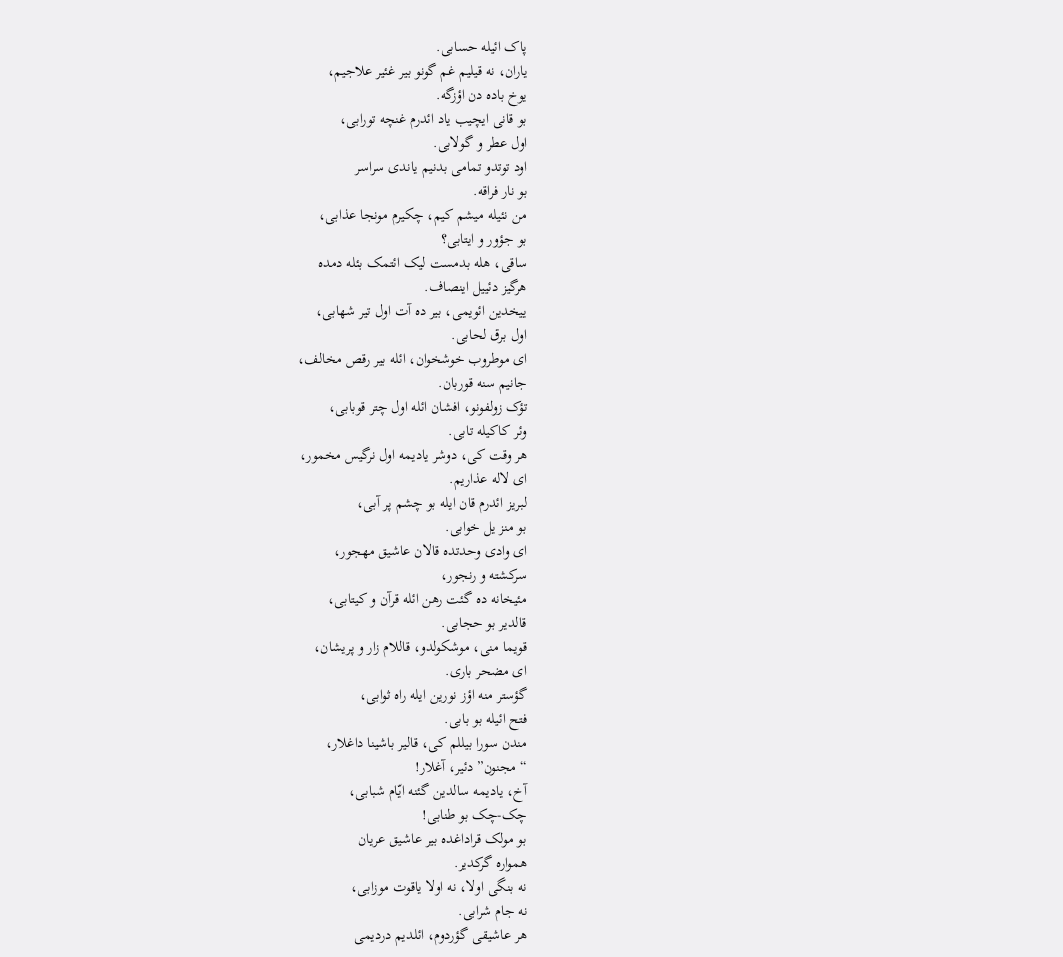پاک ائیله حسابی.
یاران، نه قیلیم غم گونو بیر غئیر علاجیم،
یوخ باده دن اؤزگه.
بو قانی ایچیب یاد ائدرم غنچه تورابی،
اول عطر و گولابی.
اود توتدو تمامی بدنیم یاندی سراسر
بو نار فراقه.
من نئیله میشم کیم، چکیرم مونجا عذابی،
بو جؤور و ایتابی؟
ساقی، هله بدمست لیک ائتمک بئله دمده
هرگیز دئییل اینصاف.
ییخدین ائویمی، بیر ده آت اول تیر شهابی،
اول برق لحابی.
ای موطروب خوشخوان، ائله بیر رقص مخالف،
جانیم سنه قوربان.
تؤک زولفونو، افشان ائله اول چتر قوبابی،
وئر کاکیله تابی.
هر وقت کی، دوشر یادیمه اول نرگیس مخمور،
ای لاله عذاریم.
لبریز ائدرم قان ایله بو چشم پر آبی،
بو منز یل خوابی.
ای وادی وحدتده قالان عاشیق مهجور،
سرکشته و رنجور،
مئیخانه ده گئت رهن ائله قرآن و کیتابی،
قالدیر بو حجابی.
قویما منی، موشکولدو، قاللام زار و پریشان،
ای مضحر باری.
گؤستر منه اؤز نورین ایله راه ثوابی،
فتح ائیله بو بابی.
مندن سورا بیللم کی، قالیر باشینا داغلار،
“مجنون” دئیر، آغلار!
آخ، یادیمه سالدین گئنه ایّام شبابی،
چک-چک بو طنابی!
بو مولک قراداغده بیر عاشیق عریان
همواره گرکدیر.
نه بنگی اولا، نه اولا یاقوت موزابی،
نه جام شرابی.
هر عاشیقی گؤردوم، ائلدیم دردیمی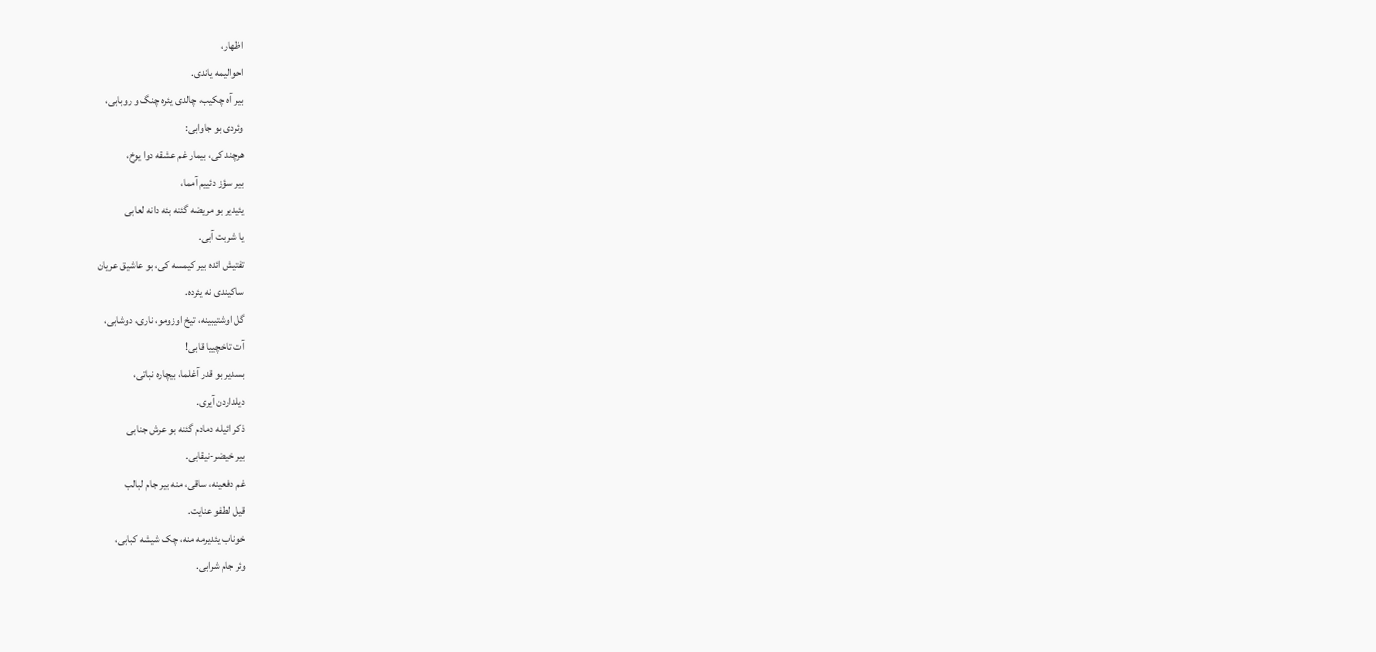اظهار،
احوالیمه یاندی.
بیر آه چکیب، چالدی یئره چنگ و روبابی،
وئردی بو جاوابی:
هرچند کی، بیمار غم عشقه دوا یوخ،
بیر سؤز دئییم آمما،
یئیدیر بو مریضه گئنه بئه دانه لعابی
یا شربت آبی.
تفتیش ائده بیر کیمسه کی، بو عاشیق عریان
ساکیندی نه یئرده.
گل اوشتیبینه، تیخ اوزومو، ناری، دوشابی،
آت تاخچییا قابی!
بسدیر بو قدر آغلما، بیچاره نباتی،
دیلداردن آیری.
ذکر ائیله دمادم گئنه بو عرش جنابی
بیر خیضر-نیقابی.
غم دفعینه، ساقی، منه بیر جام لبالب
قیل لطفو عنایت.
خوناب یئدیرمه منه، چک شیشه کبابی،
وئر جام شرابی.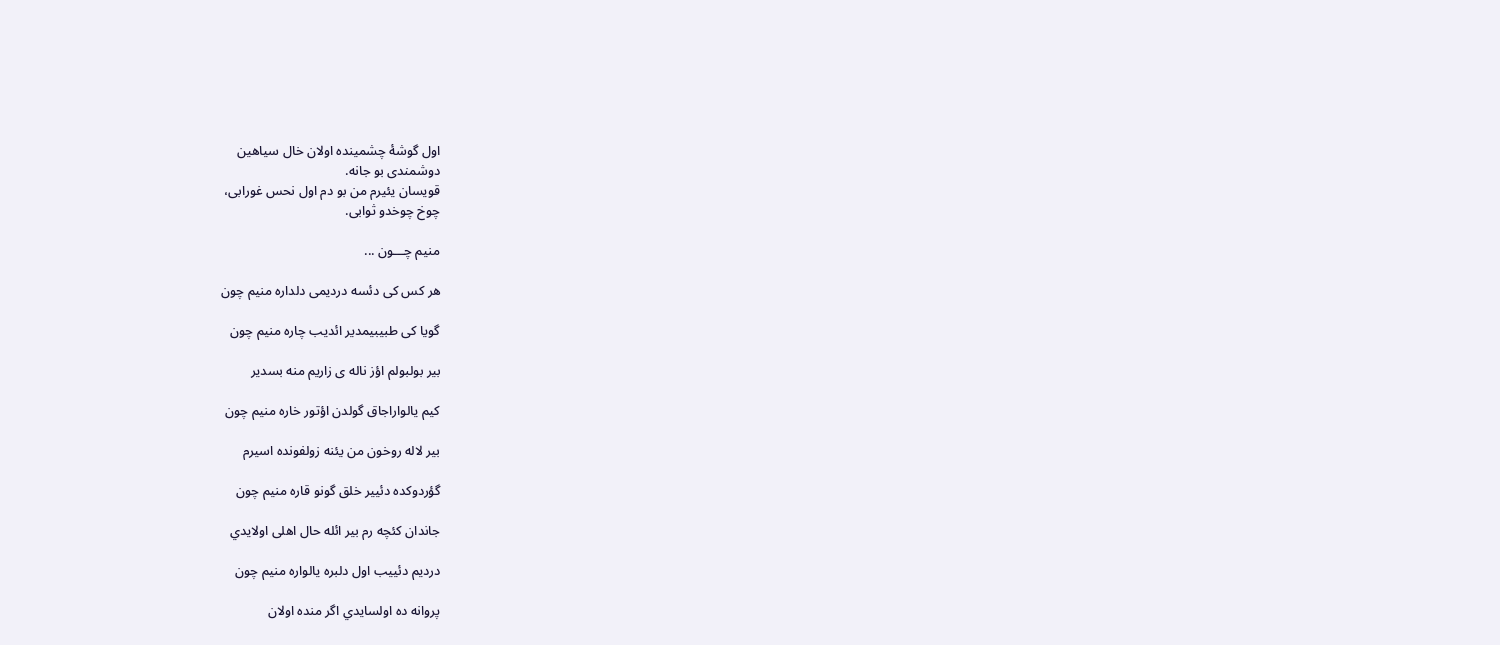اول گوشۀ چشمینده اولان خال سیاهین
دوشمندی بو جانه.
قویسان یئیرم من بو دم اول نحس غورابی،
چوخ چوخدو ثوابی.

منیم چـــون ...

هر كس كی دئسه درديمی دلداره منيم چون

گويا كی طبيبيمدير ائديب چاره منيم چون

بير بولبولم اؤز ناله ی زاريم منه بسدير

كيم يالواراجاق گولدن اؤتور خاره منيم چون

بير لاله روخون من يئنه زولفونده اسيرم

گؤردوكده دئيير خلق گونو قاره منيم چون

جاندان كئچه رم بير ائله حال اهلی اولايدي

درديم دئييب اول دلبره يالواره منيم چون

پروانه ده اولسايدي اگر منده اولان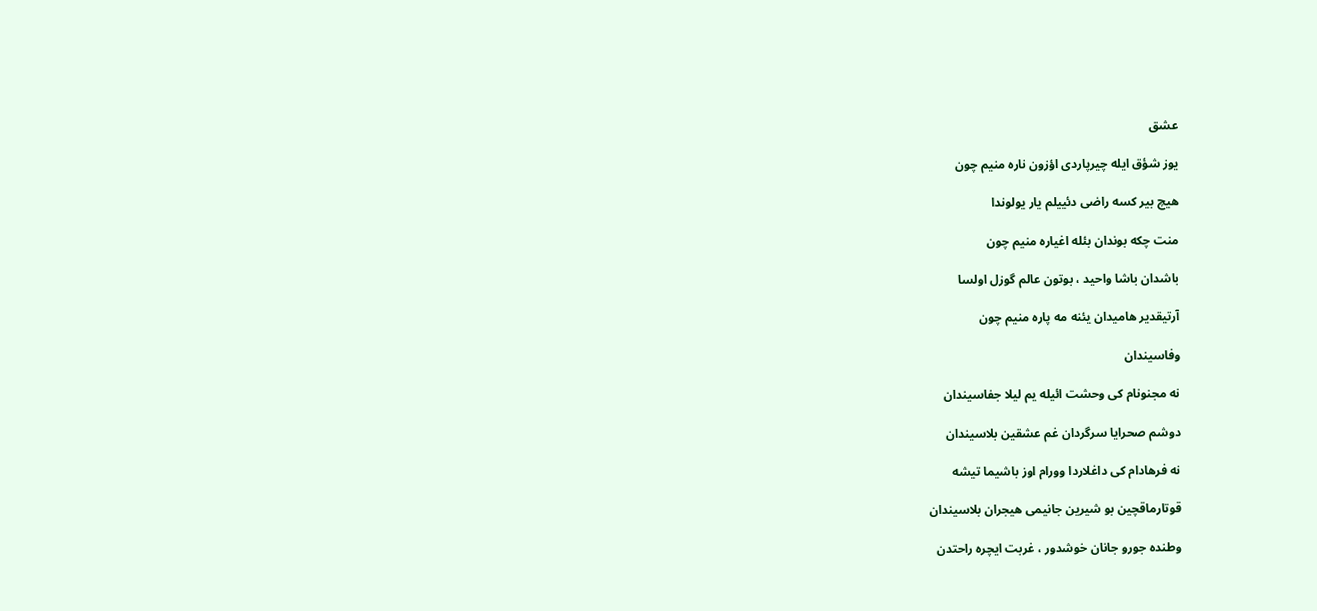عشق

يوز شؤق ايله چيرپاردی اؤزون ناره منيم چون

هيچ بير كسه راضی دئييلم يار يولوندا

منت چكه بوندان بئله اغياره منيم چون

باشدان باشا واحيد ، بوتون عالم گوزل اولسا

آرتيقدير هاميدان يئنه مه پاره منيم چون

وفاسیندان

نه مجنونام كی وحشت ائيله يم ليلا جفاسيندان

دوشم صحرايا سرگردان غم عشقين بلاسيندان

نه فرهادام كی داغلاردا وورام اوز باشيما تيشه

قوتارماقچين بو شيرين جانيمی هيجران بلاسيندان

وطنده جورو جانان خوشدور ، غربت ايچره راحتدن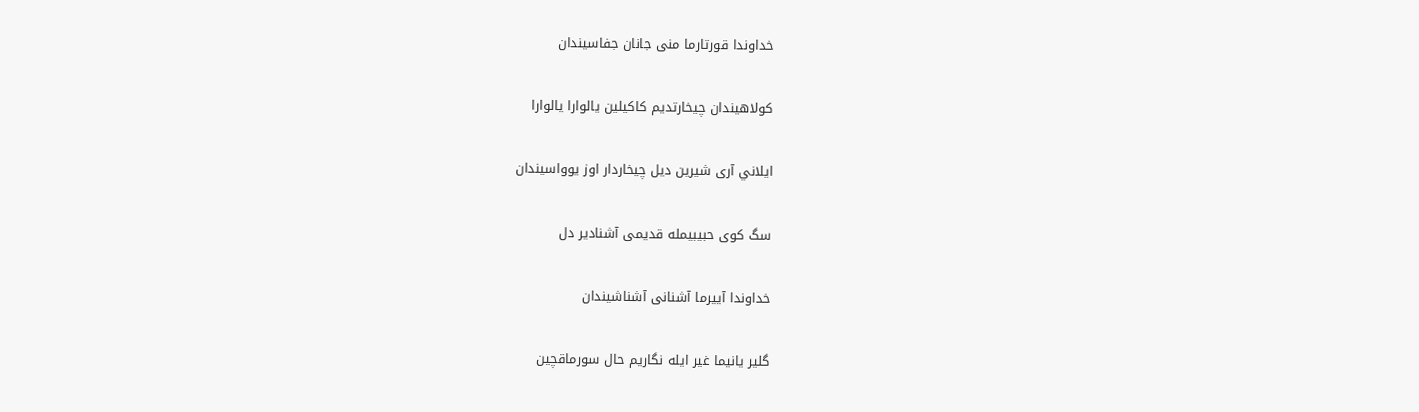خداوندا قورتارما منی جانان جفاسيندان

كولاهيندان چيخارتديم كاكيلين يالوارا يالوارا

ايلاني آری شيرين ديل چيخاردار اوز يوواسيندان

سگ كوی حبيبيمله قديمی آشنادير دل

خداوندا آييرما آشنانی آشناشيندان

گلير يانيما غير ايله نگاريم حال سورماقچين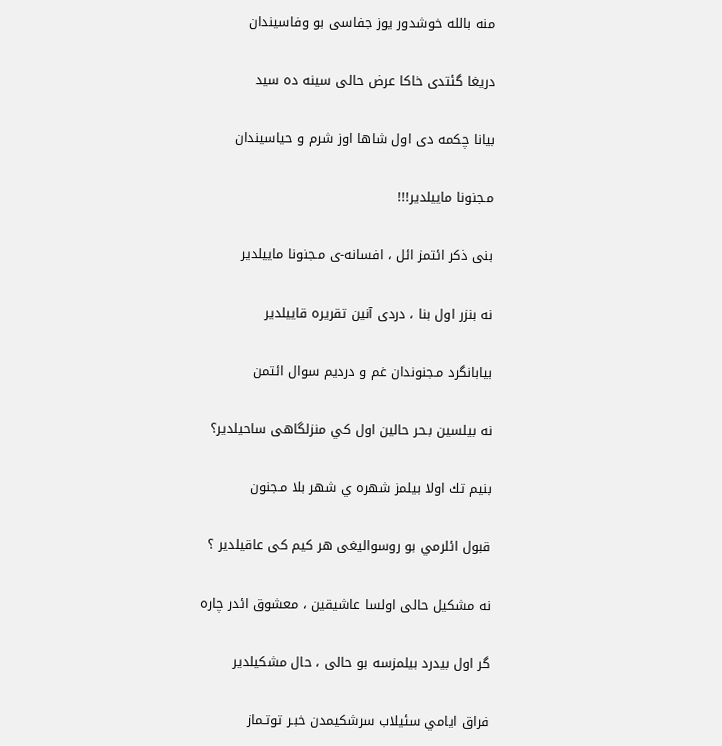منه بالله خوشدور يوز جفاسی بو وفاسيندان

دريغا گئتدی خاكا عرض حالی سينه ده سيد

بيانا چكمه دی اول شاها اوز شرم و حياسيندان

مـجنونا ماييلدير!!!

بنی ذكر ائتمز ائل ، افسانه-ی مـجنونا ماييلدير

نه بنزر اول بنا ، دردی آنین تقريره قاييلدير

بيابانگرد مـجنوندان غم و دردیم سوال ائتمن

نه بيلسین بـحر حالین اول كي منزلگاهی ساحيلدير؟

بنيم تك اولا بيلمز شهره ي شهر بلا مـجنون

قبول ائلرمي بو روسواليغی هر كيم كی عاقيلدير ؟

نه مشكيل حالی اولسا عاشيقین ، معشوق ائدر چاره

گر اول بيدرد بيلمزسه بو حالی ، حال مشكيلدير

فراق ايامي سئيلاب سرشكيمدن خبـر توتـماز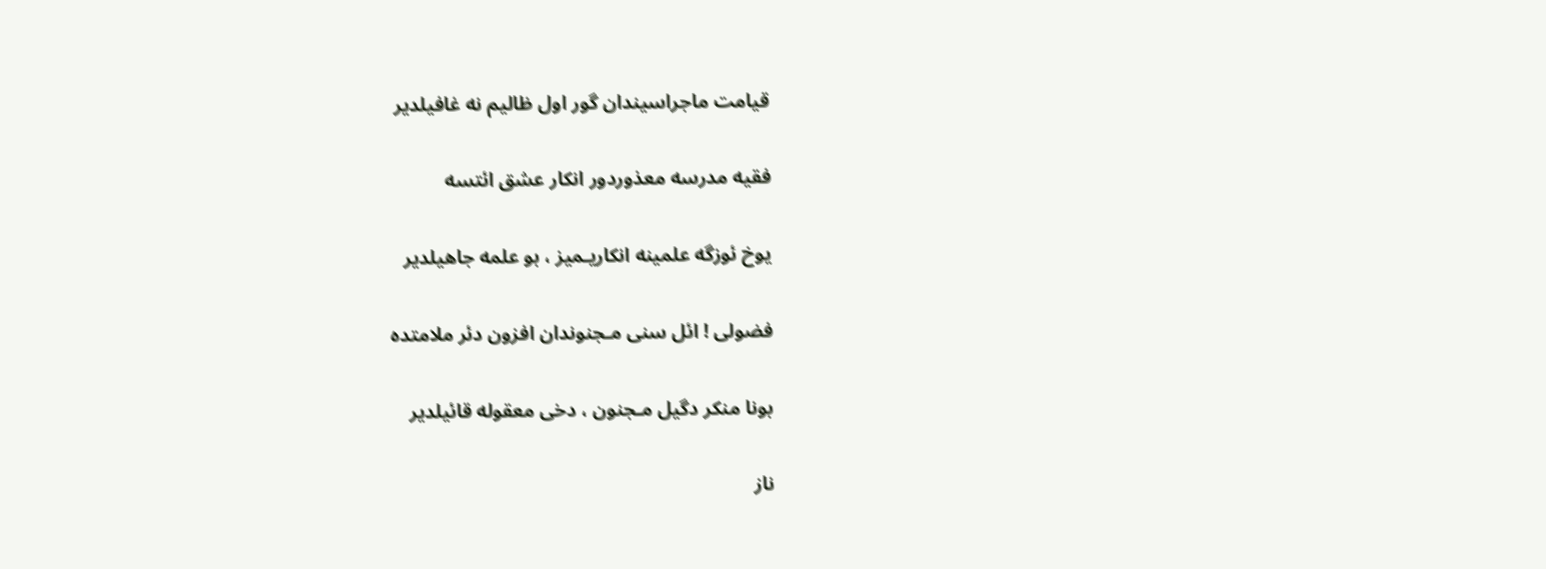قيامت ماجراسيندان گور اول ظاليم نه غافيلدير

فقيه مدرسه معذوردور انكار عشق ائتسه

يوخ ئوزگه علمينه انكاريـميز ، بو علمه جاهيلدير

فضولی ! ائل سنی مـجنوندان افزون دئر ملامتده

بونا منكر دگيل مـجنون ، دخی معقوله قائيلدير

ناز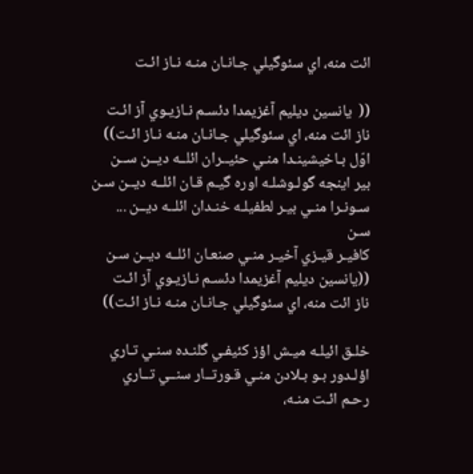ائت منه، اي سئوگيلي جـانـان منـه نـاز ائـت

((  يانسين ديليم آغزيمدا دئسـم نـازيـوي آز ائـت
ناز ائت منه، اي سئوگيلي جـانـان منـه نـاز ائـت))
اوّل بـاخيشينـدا منـي حئيــران ائلــه ديــن ســن
بير اينجه گولـوشلـه اوره گيـم قـان ائلــه ديــن سـن
سـونـرا منـي بيـر لطفيلـه خنـدان ائلــه ديــن ...
سـن
كافيـر قيـزي آخيـر منـي صنعـان ائلــه ديــن سـن
((يانسين ديليم آغزيمدا دئسـم نـازيـوي آز ائـت
ناز ائت منه، اي سئوگيلي جـانـان منـه نـاز ائـت))

خلـق ائيلـه ميـش اؤز كئيفـي گلنـده سنـي تـاري
اؤلـدور بـو بـلادن منـي قـورتــار سنــي تــاري
رحـم ائـت منـه،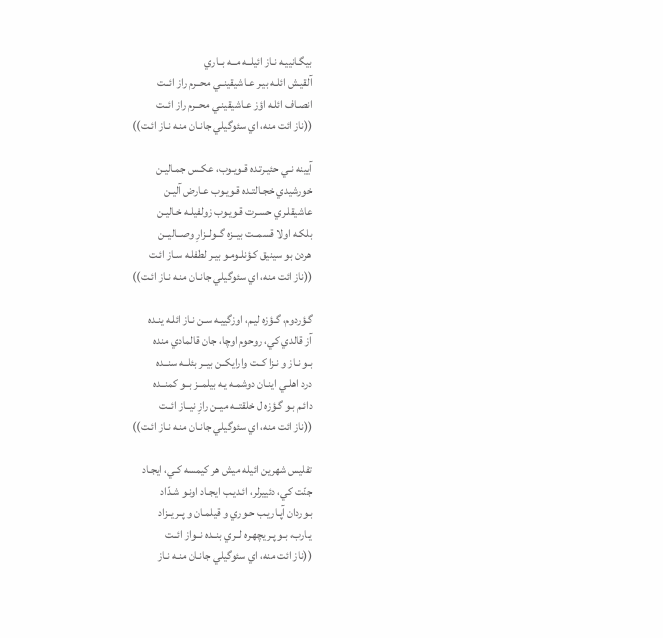بيگـانييـه نـاز ائيلــه مــه بــاري
آلقيـش ائلـه بيـر عـاشيقينــي محــرم راز ائــت
انصـاف ائلـه اؤز عـاشيقينـي محــرم راز ائــت
((ناز ائت منه، اي سئوگيلي جانـان منـه نـاز ائـت))

آيينه نـي حئيـرتـده قـويـوب، عكـس جمـاليـن
خورشيدي خجـالتـده قـويـوب عـارض آليـن
عاشيقلـري حسـرت قـويـوب زولفيلـه خـاليـن
بلكـه اولا قسمــت بيــزه گــولــزارِ وصــاليــن
هردن بو سينيق كـؤنلـومـو بيـر لطفلـه سـاز ائـت
((ناز ائت منه، اي سئوگيلي جانـان منـه نـاز ائـت))

گـؤردوم، گـؤزه ليـم، اوزگييـه سـن نـاز ائلـه ينـده
آز قالدي كي، روحوم اوچا، جان قالمادي منده
بـو نـاز و نـزا كــت وارايكــن بيــر بئلــه سنــده
درد اهلـي اينـان دوشمـه يـه بيلمــز بــو كمنــده
دائـم بـو گـؤزه ل خلقتــه ميــن رازِ نيــاز ائــت
((ناز ائت منه، اي سئوگيلي جانـان منـه نـاز ائـت))

تفليس شهرين ائيله ميش هر كيمسه كـي، ايجـاد
جنّت كي، دئييرلر، ائـديـب ايجـاد اونـو شـدّاد
بـوردان آپـاريـب حـوري و قيلمـان و پــريــزاد
يـارب، بـو پـريچهـره لــري بنــده نــواز ائــت
((ناز ائت منه، اي سئوگيلي جانـان منـه نـاز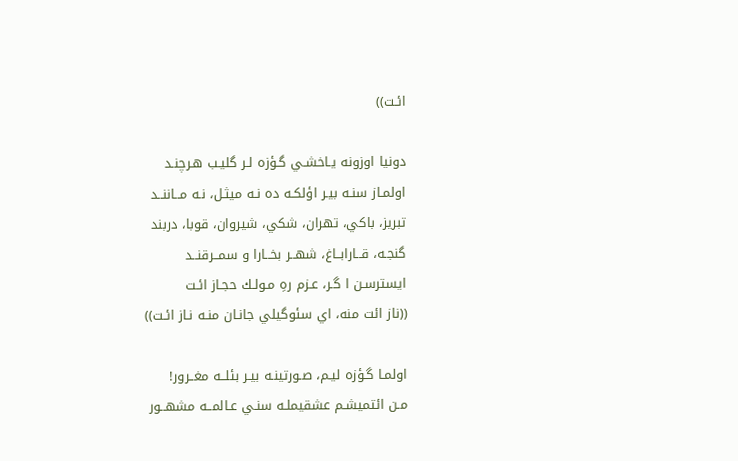ائـت))

دونيا اوزونه يـاخشـي گـؤزه لـر گليـب هـرچنـد
اولمـاز سنـه بيـر اؤلكـه ده نـه ميثـل، نـه مــاننــد
تبريز، باكي، تهران، شكي، شيروان، قوبا، دربند
گنجـه، قــارابــاغ، شهــر بخــارا و سمــرقنــد
ايسترسـن ا گـر، عـزم رهِ مـولـك حجـاز ائـت
((ناز ائت منه، اي سئوگيلي جانـان منـه نـاز ائـت))

اولمـا گـؤزه ليـم، صـورتينـه بيـر بئلــه مغــرور!
مـن ائتميشـم عشقيملـه سنـي عـالمــه مشهــور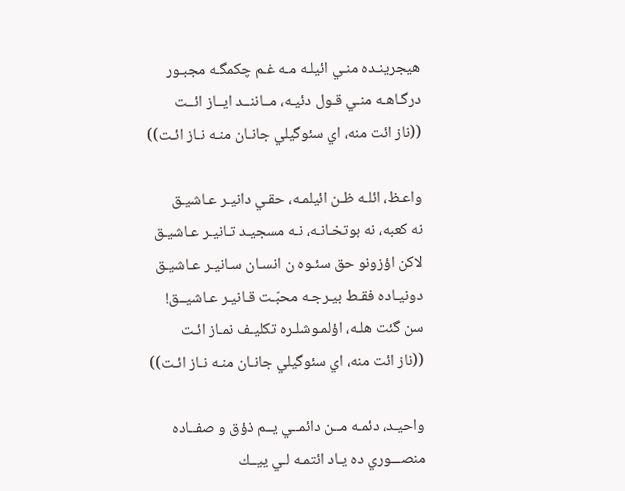هيجرينـده منـي ائيلـه مـه غـم چكمگـه مجبـور
درگـاهـه منـي قـول دئيـه، مــاننــد ايــاز ائــت
((ناز ائت منه، اي سئوگيلي جانـان منـه نـاز ائـت))

واعـظ، ائلـه ظـن ائيلمـه، حقـي دانيـر عـاشيـق
نه كعبه، نه بوتخـانـه، نـه مسجيـد تـانيـر عـاشيـق
لاكن اؤزونو حق سئـوه ن انسـان سـانيـر عـاشيـق
دونيـاده فقـط بيـرجـه محبّـت قـانيـر عـاشيــق!
سن گئت هلـه، اؤلمـوشلـره تكليـف نمـاز ائـت
((ناز ائت منه، اي سئوگيلي جانـان منـه نـاز ائـت))

واحیـد، دئمـه مــن دائمــي يــم ذؤق و صفــاده
منصـــوري ده يـاد ائتمـه لـي ييــك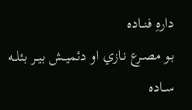دارهِ فنــاده
بـو مصـرع نـازي او دئميــش بيــر بئلــه ســاده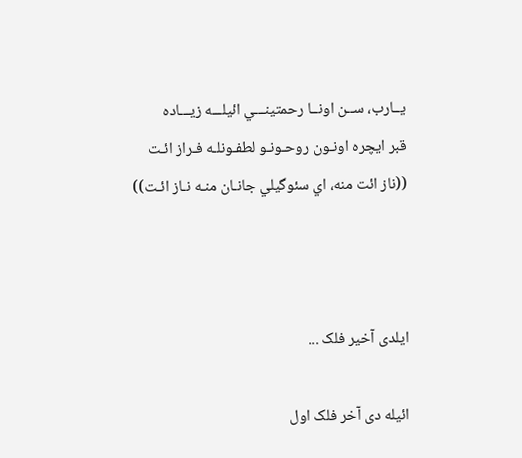يــارب، ســن اونــا رحمتينـــي ائيلـــه زيـــاده
قبر ايچره اونـون روحـونـو لطفـونلـه فـراز ائـت
((ناز ائت منه، اي سئوگيلي جانـان منـه نـاز ائـت))



ایلدی آخیر فلک ...

ائیله دی آخر فلک اول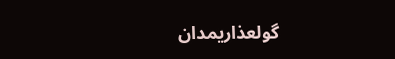گولعذاریمدان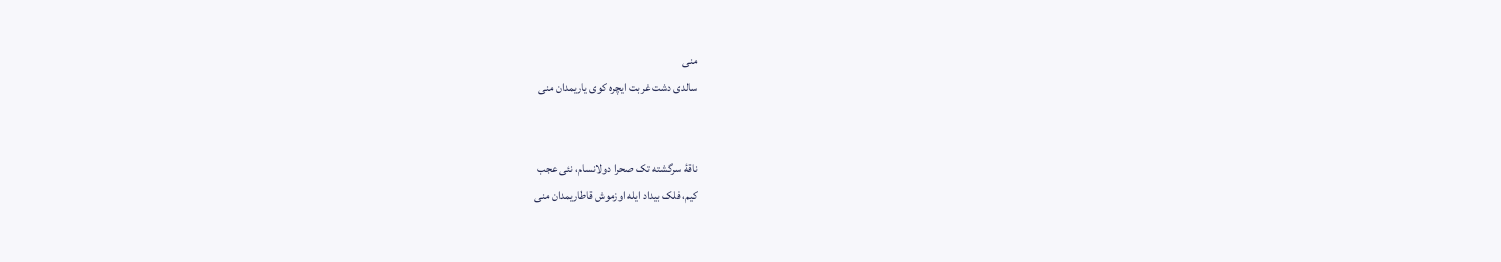منی
سالدی دشت غربت ایچره کوی یاریمدان منی


ناقۀ سرگشته تک صحرا دولانسام، نئی عجب
کیم، فلک بیداد ایله اوزموش قاطاریمدان منی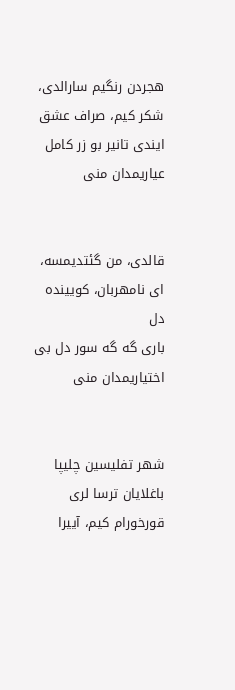هجردن رنگیم سارالدی، شکر کیم، صراف عشق
ایندی تانیر بو زر کامل عیاریمدان منی


قالدی، من گئتدیمسه، ای نامهربان، کویینده دل
باری گه گه سور دل بی اختیاریمدان منی


شهر تفلیسین چلیپا باغلایان ترسا لری
قورخورام کیم، آییرا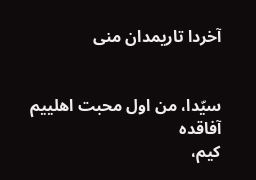آخردا تاریمدان منی


سیّدا، من اول محبت اهلییم آفاقده
کیم،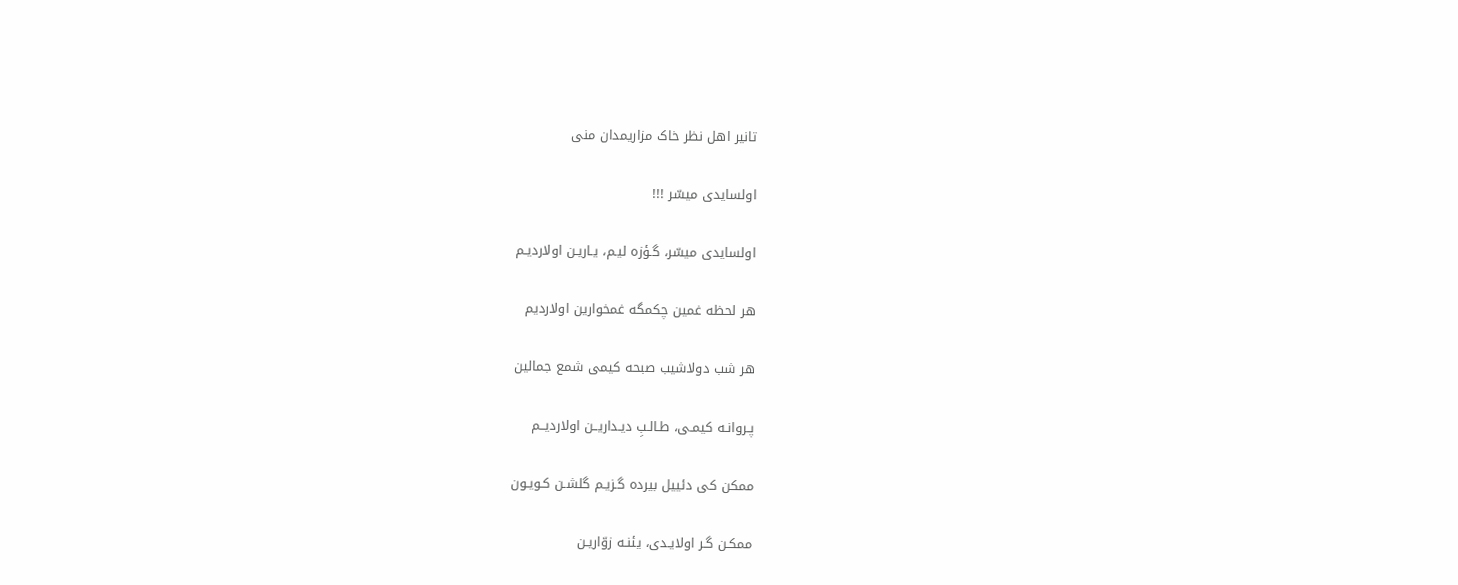تانیر اهل نظر خاک مزاریمدان منی

اولسایدی میسّر !!!

اولسایدی میسّر، گـؤزه لیـم، یـاریـن اولاردیـم

هر لحظه غمین چکمگه غمخوارین اولاردیم

هر شب دولاشیب صبحه کیمی شمع جمالین

پـروانـه کیمـی، طـالـبِ دیـداریــن اولاردیــم

ممکن کی دئییل بیرده گـزیـم گلشـن کـویـون

ممکـن گـر اولایـدی، یئنـه زوّاریـن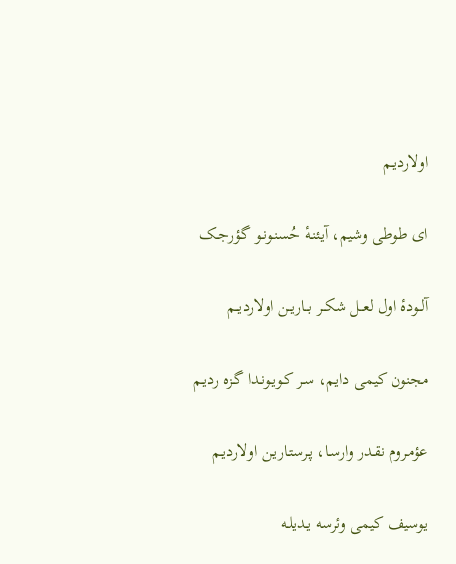اولاردیـم

ای طوطی وشیم، آیئنـهٔ حُسنـونـو گـؤرجـک

آلــودهٔ اول لعــل شکــر بــاریــن اولاردیــم

مجنون کیمی دایم، سـر کـویـونـدا گـزه ردیـم

عؤمـروم نقـدر وارسـا، پـرستـاریـن اولاردیـم

یوسیف کیمی وئرسه یـدیلـه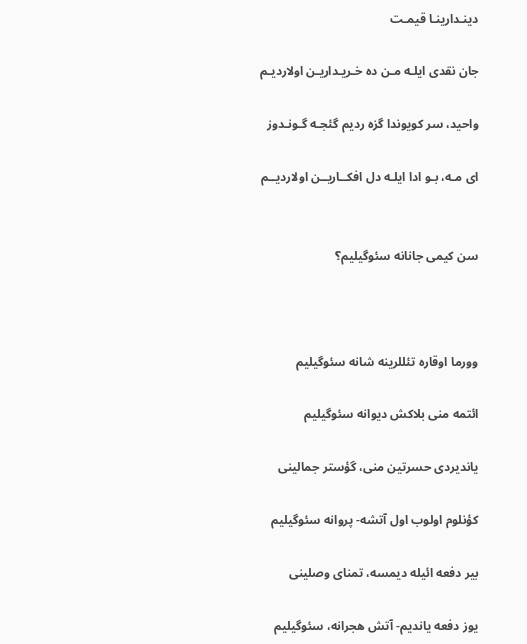دینـدارینـا قیمـت

جان نقدی ایلـه مـن ده خـریـداریـن اولاردیـم

واحید، سر کویوندا گزه ردیم گئجـه گـونـدوز

ای مـه، بـو ادا ایلـه دل افکــاریــن اولاردیــم


سن کیمی جانانه سئوگیلیم؟



وورما اوقاره تئللرینه شانه سئوگیلیم

ائتمه منی بلاکش دیوانه سئوگیلیم

یاندیردی حسرتین منی، گؤستر جمالینی

کؤنلوم اولوب اول آتشه- پروانه سئوگیلیم

بیر دفعه ائیله دیمسه، تمنای وصلینی

یوز دفعه یاندیم- آتش هجرانه، سئوگیلیم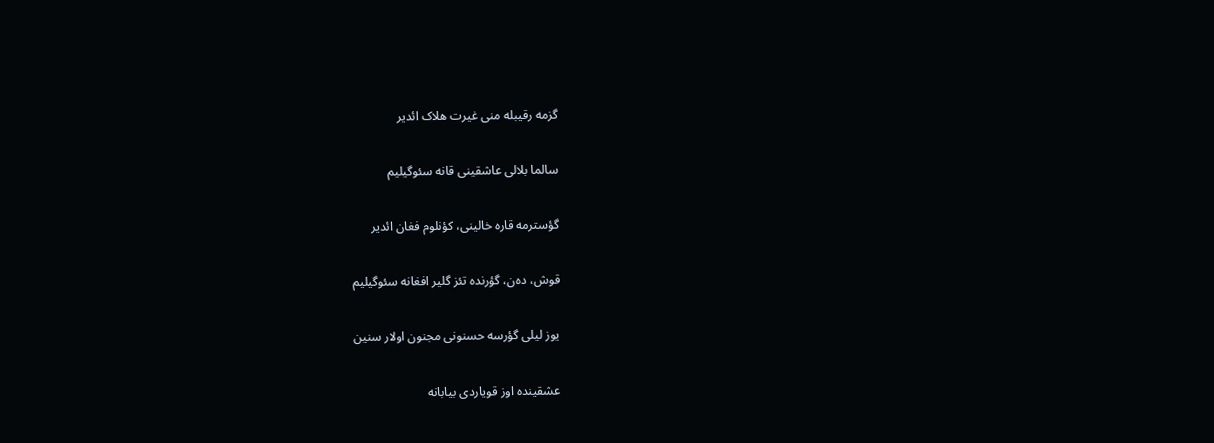گزمه رقیبله منی غیرت هلاک ائدیر

سالما بلالی عاشقینی قانه سئوگیلیم

گؤسترمه قاره خالینی، کؤنلوم فغان ائدیر

قوش، ده‌ن، گؤرنده تئز گلیر افغانه سئوگیلیم

یوز لیلی گؤرسه حسنونی مجنون اولار سنین

عشقینده اوز قویاردی بیابانه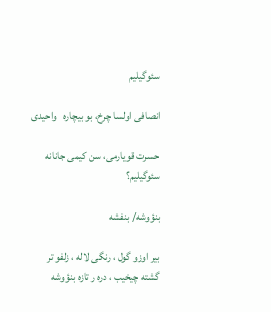سئوگیلیم

انصافی اولسا چرخ، بو بیچاره   واحیدی

حسرت قویارمی، سن کیمی جانانه سئوگیلیم؟

بنؤوشه/ بنفشه

بیر اوزو گول ، رنگی لاله ، زلفو تر
گشته چیخیب ، دره ر تازه بنؤوشه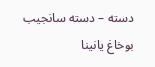دسته – دسته سانجیب بوخاغ یانینا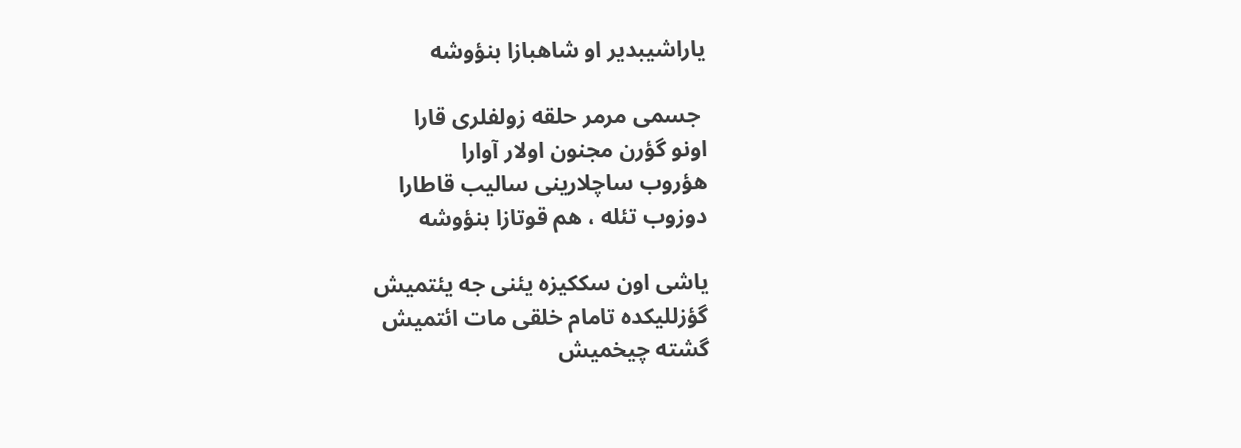یاراشیبدیر او شاهبازا بنؤوشه

 جسمی مرمر حلقه زولفلری قارا
اونو گؤرن مجنون اولار آوارا
هؤروب ساچلارینی سالیب قاطارا
دوزوب تئله ، هم قوتازا بنؤوشه

یاشی اون سککیزه یئنی جه یئتمیش
گؤزللیکده تامام خلقی مات ائتمیش
گشته چیخمیش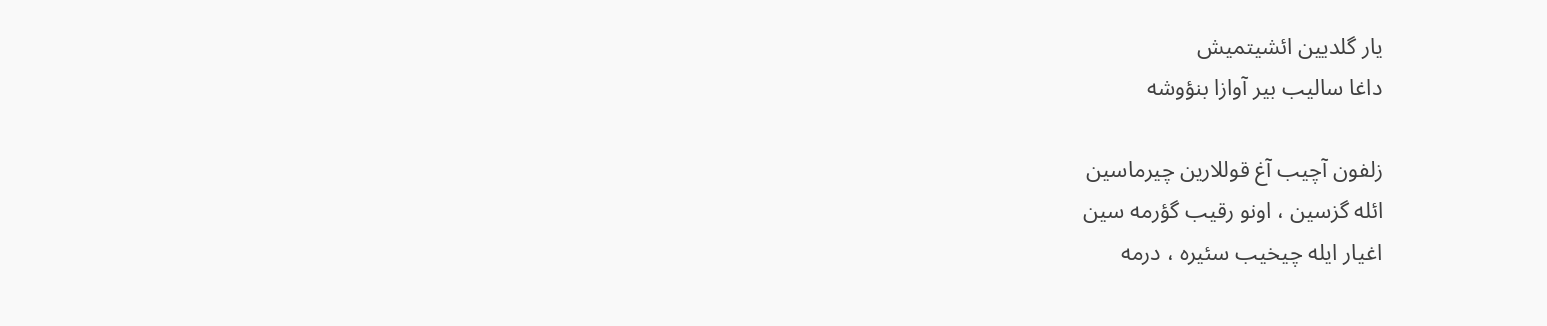یار گلدیین ائشیتمیش
داغا سالیب بیر آوازا بنؤوشه

زلفون آچیب آغ قوللارین چیرماسین
ائله گزسین ، اونو رقیب گؤرمه سین
اغیار ایله چیخیب سئیره ، درمه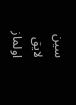سین
لایق اولماز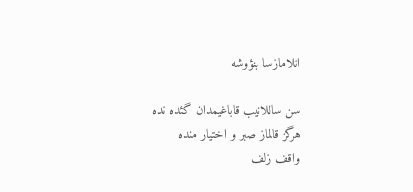انلامازسا بنؤوشه

سن ساللانیب قاباغیمدان گئده نده
هرگز قالماز صبر و اختیار منده
واقف زلف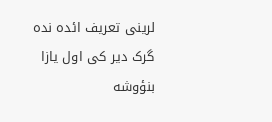لرینی تعریف ائده نده
گرک دیر کی اول یازا بنؤوشه